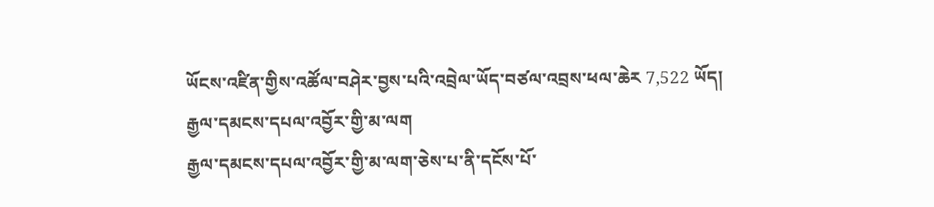ཡོངས་འཛིན་གྱིས་འཚོལ་བཤེར་བྱས་པའི་འབྲེལ་ཡོད་བཙལ་འབྲས་ཕལ་ཆེར 7,522 ཡོད།
རྒྱལ་དམངས་དཔལ་འབྱོར་གྱི་མ་ལག
རྒྱལ་དམངས་དཔལ་འབྱོར་གྱི་མ་ལག་ཅེས་པ་ནི་དངོས་པོ་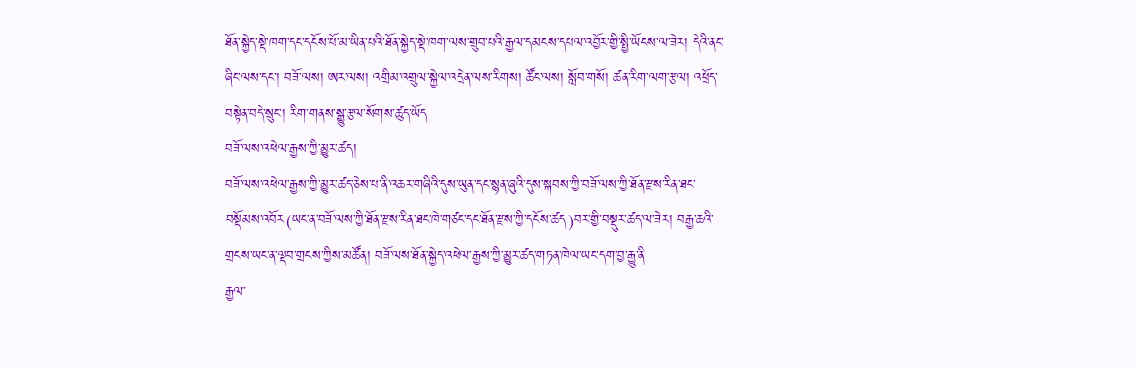ཐོན་སྐྱེད་སྡེ་ཁག་དང་དངོས་པོ་མ་ཡིན་པའི་ཐོན་སྐྱེད་སྡེ་ཁག་ལས་གྲུབ་པའི་རྒྱལ་དམངས་དཔལ་འབྱོར་གྱི་སྤྱི་ཡོངས་ལ་ཟེར། དེའི་ནང་ཞིང་ལས་དང་། བཟོ་ལས། ཨར་ལས། འགྲིམ་འགྲུལ་སྐྱེལ་འདྲེན་ལས་རིགས། ཚོང་ལས། སློབ་གསོ། ཚན་རིག་ལག་རྩལ། འཕྲོད་བསྟེན་བདེ་སྲུང་། རིག་གནས་སྒྱུ་རྩལ་སོགས་ཚུད་ཡོད
བཟོ་ལས་འཕེལ་རྒྱས་ཀྱི་མྱུར་ཚད།
བཟོ་ལས་འཕེལ་རྒྱས་ཀྱི་མྱུར་ཚད་ཅེས་པ་ནི་འཆར་གཞིའི་དུས་ཡུན་དང་སྙན་ཞུའི་དུས་སྐབས་ཀྱི་བཟོ་ལས་ཀྱི་ཐོན་རྫས་རིན་ཐང་བསྡོམས་འབོར(ཡང་ན་བཟོ་ལས་ཀྱི་ཐོན་རྫས་རིན་ཐང་ཁེ་གཙང་དང་ཐོན་རྫས་ཀྱི་དངོས་ཚད)བར་གྱི་བསྡུར་ཚད་ལ་ཟེར། བརྒྱ་ཆའི་གྲངས་ཡང་ན་ལྡབ་གྲངས་ཀྱིས་མཚོན། བཟོ་ལས་ཐོན་སྐྱེད་འཕེལ་རྒྱས་ཀྱི་མྱུར་ཚད་གཏན་ཁེལ་ཡང་དག་བྱ་རྒྱུ་ནི
རྒྱལ་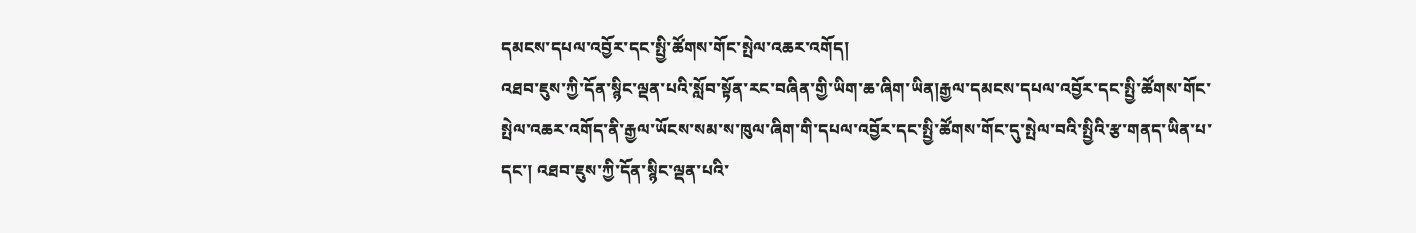དམངས་དཔལ་འབྱོར་དང་སྤྱི་ཚོགས་གོང་སྤེལ་འཆར་འགོད།
འཐབ་ཇུས་ཀྱི་དོན་སྙིང་ལྡན་པའི་སློབ་སྟོན་རང་བཞིན་གྱི་ཡིག་ཆ་ཞིག་ཡིན།རྒྱལ་དམངས་དཔལ་འབྱོར་དང་སྤྱི་ཚོགས་གོང་སྤེལ་འཆར་འགོད་ནི་རྒྱལ་ཡོངས་སམ་ས་ཁུལ་ཞིག་གི་དཔལ་འབྱོར་དང་སྤྱི་ཚོགས་གོང་དུ་སྤེལ་བའི་སྤྱིའི་རྩ་གནད་ཡིན་པ་དང་། འཐབ་ཇུས་ཀྱི་དོན་སྙིང་ལྡན་པའི་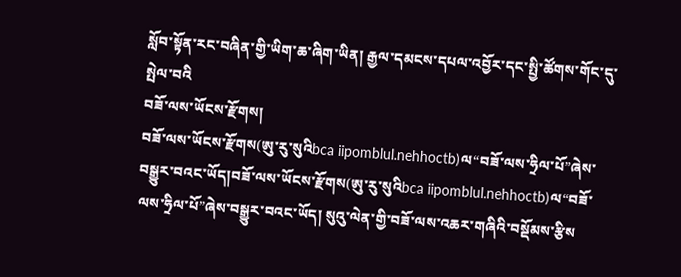སློབ་སྟོན་རང་བཞིན་གྱི་ཡིག་ཆ་ཞིག་ཡིན། རྒྱལ་དམངས་དཔལ་འབྱོར་དང་སྤྱི་ཚོགས་གོང་དུ་སྤེལ་བའི
བཟོ་ལས་ཡོངས་རྫོགས།
བཟོ་ལས་ཡོངས་རྫོགས(ཨུ་རུ་སུའིbca iipomblul.nehhoctb)ལ“བཟོ་ལས་ཧྲིལ་པོ”ཞེས་བསྒྱུར་བའང་ཡོད།བཟོ་ལས་ཡོངས་རྫོགས(ཨུ་རུ་སུའིbca iipomblul.nehhoctb)ལ“བཟོ་ལས་ཧྲིལ་པོ”ཞེས་བསྒྱུར་བའང་ཡོད། སུའུ་ལེན་གྱི་བཟོ་ལས་འཆར་གཞིའི་བསྡོམས་རྩིས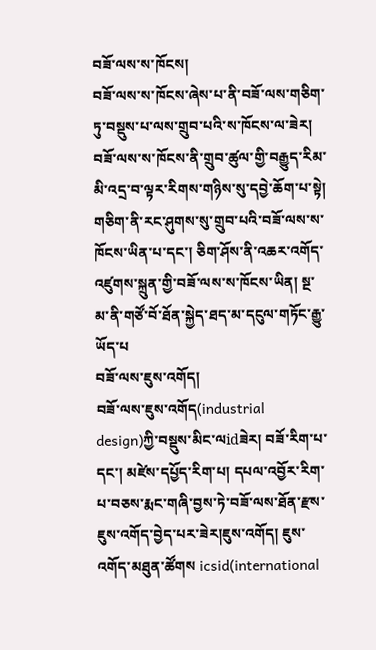བཟོ་ལས་ས་ཁོངས།
བཟོ་ལས་ས་ཁོངས་ཞེས་པ་ནི་བཟོ་ལས་གཅིག་ཏུ་བསྡུས་པ་ལས་གྲུབ་པའི་ས་ཁོངས་ལ་ཟེར། བཟོ་ལས་ས་ཁོངས་ནི་གྲུབ་ཚུལ་གྱི་བརྒྱུད་རིམ་མི་འདྲ་བ་ལྟར་རིགས་གཉིས་སུ་དབྱེ་ཆོག་པ་སྟེ། གཅིག་ནི་རང་ཤུགས་སུ་གྲུབ་པའི་བཟོ་ལས་ས་ཁོངས་ཡིན་པ་དང་། ཅིག་ཤོས་ནི་འཆར་འགོད་འཛུགས་སྐྲུན་གྱི་བཟོ་ལས་ས་ཁོངས་ཡིན། སྔ་མ་ནི་གཙོ་བོ་ཐོན་སྐྱེད་ཐད་མ་དངུལ་གཏོང་རྒྱུ་ཡོད་པ
བཟོ་ལས་ཇུས་འགོད།
བཟོ་ལས་ཇུས་འགོད(industrial design)ཀྱི་བསྡུས་མིང་ལidཟེར། བཟོ་རིག་པ་དང་། མཛེས་དཔྱོད་རིག་པ། དཔལ་འབྱོར་རིག་པ་བཅས་རྨང་གཞི་བྱས་ཏེ་བཟོ་ལས་ཐོན་རྫས་ཇུས་འགོད་བྱེད་པར་ཟེར།ཇུས་འགོད། ཇུས་འགོད་མཐུན་ཚོགས icsid(international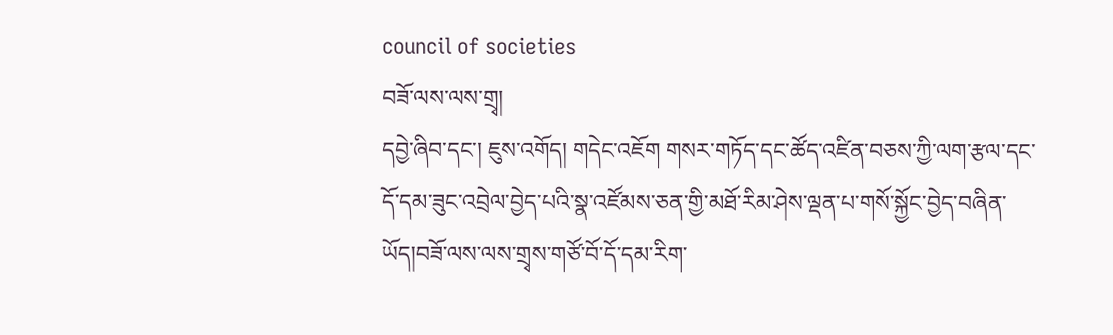council of societies
བཟོ་ལས་ལས་གྲྭ།
དབྱེ་ཞིབ་དང་། ཇུས་འགོད། གདེང་འཇོག གསར་གཏོད་དང་ཚོད་འཛིན་བཅས་ཀྱི་ལག་རྩལ་དང་དོ་དམ་ཟུང་འབྲེལ་བྱེད་པའི་སྣ་འཛོམས་ཅན་གྱི་མཐོ་རིམ་ཤེས་ལྡན་པ་གསོ་སྐྱོང་བྱེད་བཞིན་ཡོད།བཟོ་ལས་ལས་གྲྭས་གཙོ་བོ་དོ་དམ་རིག་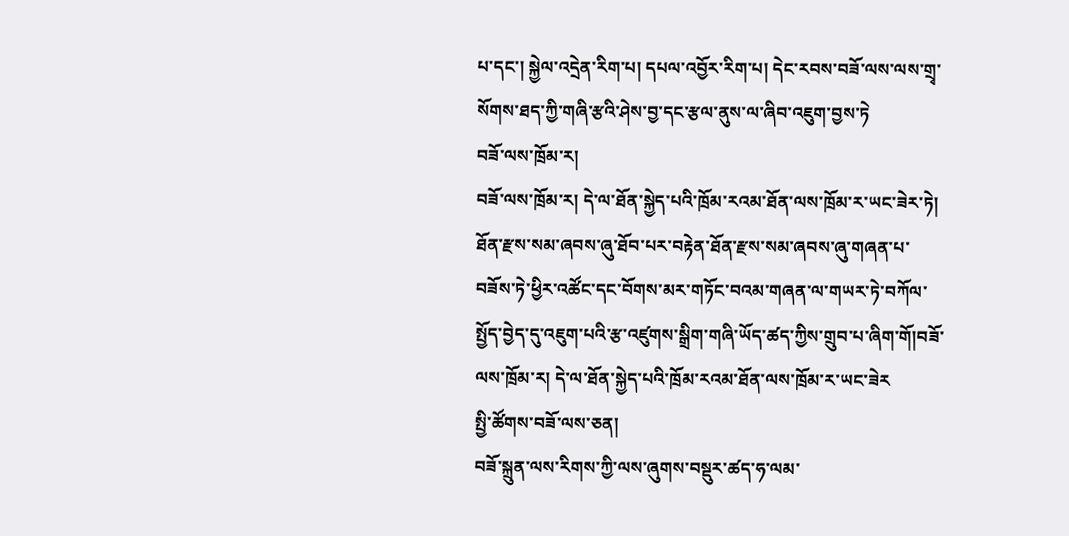པ་དང་། སྐྱེལ་འདྲེན་རིག་པ། དཔལ་འབྱོར་རིག་པ། དེང་རབས་བཟོ་ལས་ལས་གྲྭ་སོགས་ཐད་ཀྱི་གཞི་རྩའི་ཤེས་བྱ་དང་རྩལ་ནུས་ལ་ཞིབ་འཇུག་བྱས་ཏེ
བཟོ་ལས་ཁྲོམ་ར།
བཟོ་ལས་ཁྲོམ་ར། དེ་ལ་ཐོན་སྐྱེད་པའི་ཁྲོམ་རའམ་ཐོན་ལས་ཁྲོམ་ར་ཡང་ཟེར་ཏེ། ཐོན་རྫས་སམ་ཞབས་ཞུ་ཐོབ་པར་བརྟེན་ཐོན་རྫས་སམ་ཞབས་ཞུ་གཞན་པ་བཟོས་ཏེ་ཕྱིར་འཚོང་དང་བོགས་མར་གཏོང་བའམ་གཞན་ལ་གཡར་ཏེ་བཀོལ་སྤྱོད་བྱེད་དུ་འཇུག་པའི་རྩ་འཛུགས་སྒྲིག་གཞི་ཡོད་ཚད་ཀྱིས་གྲུབ་པ་ཞིག་གོ།བཟོ་ལས་ཁྲོམ་ར། དེ་ལ་ཐོན་སྐྱེད་པའི་ཁྲོམ་རའམ་ཐོན་ལས་ཁྲོམ་ར་ཡང་ཟེར
སྤྱི་ཚོགས་བཟོ་ལས་ཅན།
བཟོ་སྐྲུན་ལས་རིགས་ཀྱི་ལས་ཞུགས་བསྡུར་ཚད་ཧ་ལམ་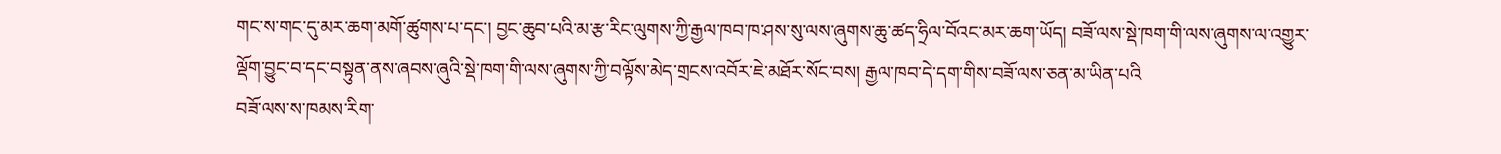གང་ས་གང་དུ་མར་ཆག་མགོ་ཚུགས་པ་དང་། བྱང་ཆུབ་པའི་མ་རྩ་རིང་ལུགས་ཀྱི་རྒྱལ་ཁབ་ཁ་ཤས་སུ་ལས་ཞུགས་ཆུ་ཚད་ཧྲིལ་བོའང་མར་ཆག་ཡོད། བཟོ་ལས་སྡེ་ཁག་གི་ལས་ཞུགས་ལ་འགྱུར་ལྡོག་བྱུང་བ་དང་བསྟུན་ནས་ཞབས་ཞུའི་སྡེ་ཁག་གི་ལས་ཞུགས་ཀྱི་བལྟོས་མེད་གྲངས་འབོར་ཇེ་མཐོར་སོང་བས། རྒྱལ་ཁབ་དེ་དག་གིས་བཟོ་ལས་ཅན་མ་ཡིན་པའི
བཟོ་ལས་ས་ཁམས་རིག་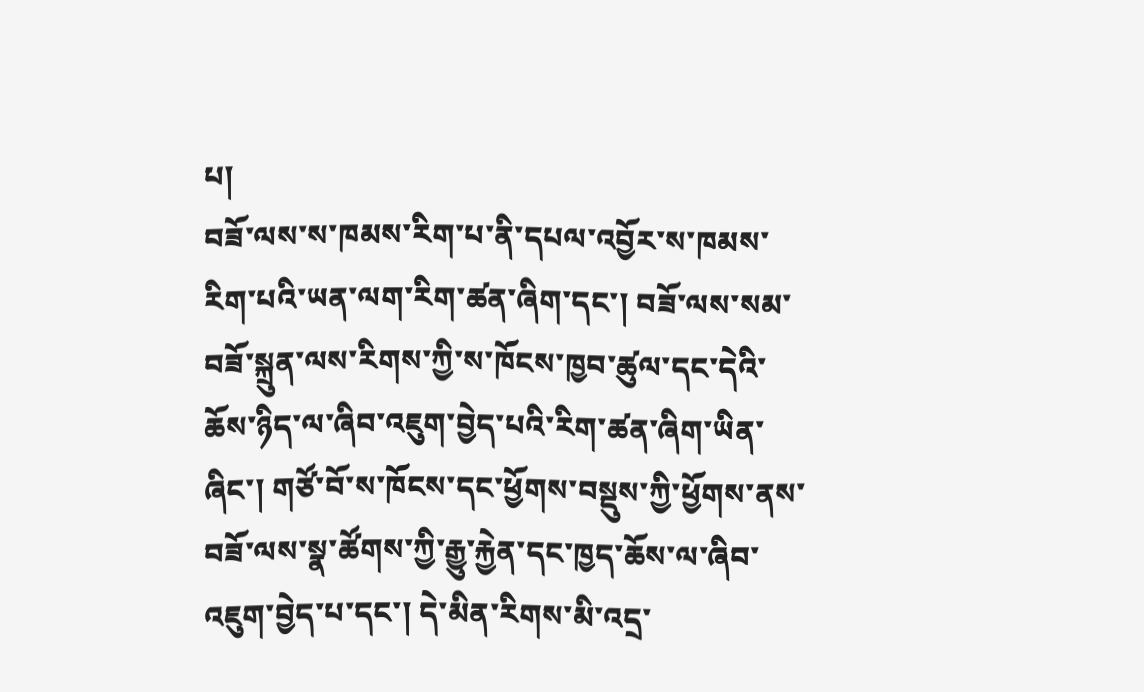པ།
བཟོ་ལས་ས་ཁམས་རིག་པ་ནི་དཔལ་འབྱོར་ས་ཁམས་རིག་པའི་ཡན་ལག་རིག་ཚན་ཞིག་དང་། བཟོ་ལས་སམ་བཟོ་སྐྲུན་ལས་རིགས་ཀྱི་ས་ཁོངས་ཁྱབ་ཚུལ་དང་དེའི་ཆོས་ཉིད་ལ་ཞིབ་འཇུག་བྱེད་པའི་རིག་ཚན་ཞིག་ཡིན་ཞིང་། གཙོ་བོ་ས་ཁོངས་དང་ཕྱོགས་བསྡུས་ཀྱི་ཕྱོགས་ནས་བཟོ་ལས་སྣ་ཚོགས་ཀྱི་རྒྱུ་རྐྱེན་དང་ཁྱད་ཆོས་ལ་ཞིབ་འཇུག་བྱེད་པ་དང་། དེ་མིན་རིགས་མི་འདྲ་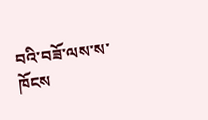བའི་བཟོ་ལས་ས་ཁོངས